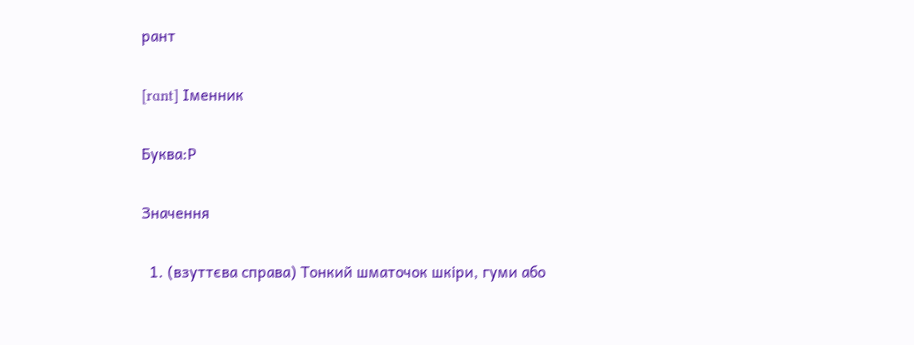рант

[rɑnt] Іменник

Буква:Р

Значення

  1. (взуттєва справа) Тонкий шматочок шкіри, гуми або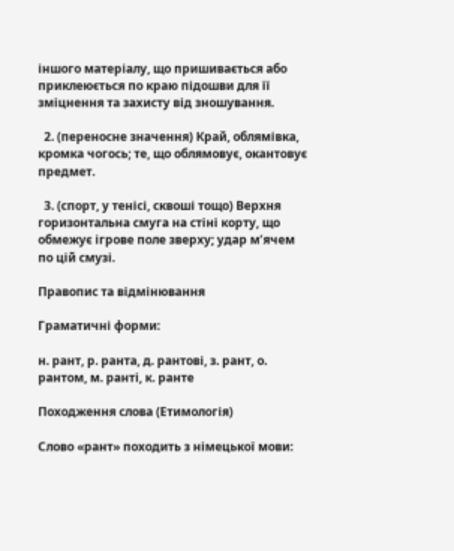іншого матеріалу, що пришивається або приклеюється по краю підошви для її зміцнення та захисту від зношування.

  2. (переносне значення) Край, облямівка, кромка чогось; те, що облямовує, окантовує предмет.

  3. (спорт, у тенісі, сквоші тощо) Верхня горизонтальна смуга на стіні корту, що обмежує ігрове поле зверху; удар м’ячем по цій смузі.

Правопис та відмінювання

Граматичні форми:

н. рант, р. ранта, д. рантові, з. рант, о. рантом, м. ранті, к. ранте

Походження слова (Етимологія)

Слово «рант» походить з німецької мови: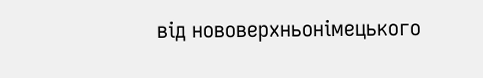від нововерхньонімецького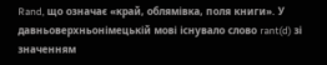Rand, що означає «край, облямівка, поля книги». У давньоверхньонімецькій мові існувало слово rant(d) зі значенням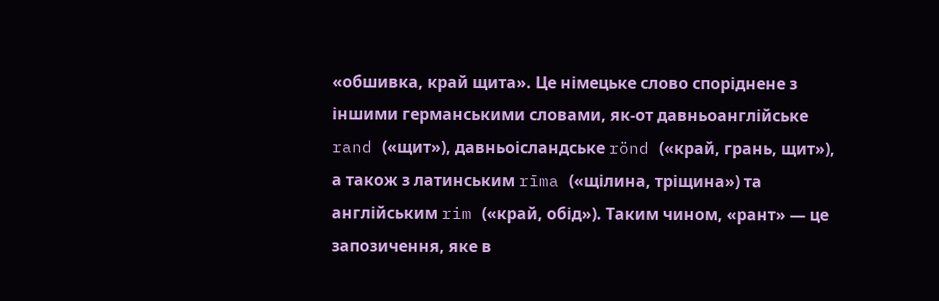«обшивка, край щита». Це німецьке слово споріднене з іншими германськими словами, як-от давньоанглійське rand («щит»), давньоісландське rönd («край, грань, щит»), а також з латинським rīma («щілина, тріщина») та англійським rim («край, обід»). Таким чином, «рант» — це запозичення, яке в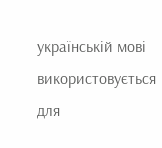українській мові використовується для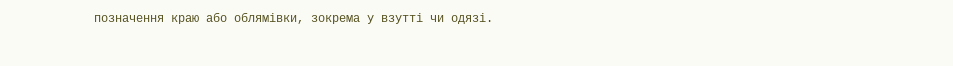позначення краю або облямівки, зокрема у взутті чи одязі.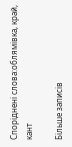Споріднені слова:облямівка, край, кант

Більше записів